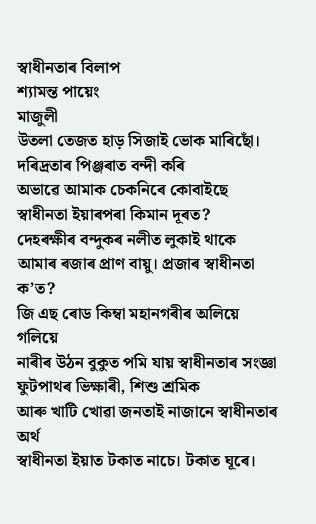স্বাধীনতাৰ বিলাপ
শ্যামন্ত পায়েং
মাজুলী
উতলা তেজত হাড় সিজাই ভোক মাৰিছোঁ।
দৰিদ্ৰতাৰ পিঞ্জৰাত বন্দী কৰি
অভাৱে আমাক চেকনিৰে কোবাইছে
স্বাধীনতা ইয়াৰপৰা কিমান দূৰত?
দেহৰক্ষীৰ বন্দুকৰ নলীত লুকাই থাকে
আমাৰ ৰজাৰ প্ৰাণ বায়ু। প্ৰজাৰ স্বাধীনতা ক’ত?
জি এছ ৰোড কিম্বা মহানগৰীৰ অলিয়ে গলিয়ে
নাৰীৰ উঠন বুকুত পমি যায় স্বাধীনতাৰ সংজ্ঞা
ফুটপাথৰ ভিক্ষাৰী, শিশু শ্রমিক
আৰু খাটি খোৱা জনতাই নাজানে স্বাধীনতাৰ অৰ্থ
স্বাধীনতা ইয়াত টকাত নাচে। টকাত ঘূৰে।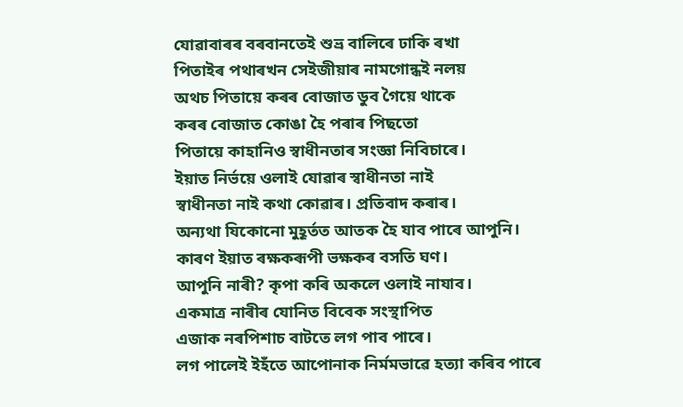যোৱাবাৰৰ বৰবানতেই শুভ্ৰ বালিৰে ঢাকি ৰখা
পিতাইৰ পথাৰখন সেইজীয়াৰ নামগোন্ধই নলয়
অথচ পিতায়ে কৰৰ বোজাত ডুব গৈয়ে থাকে
কৰৰ বোজাত কোঙা হৈ পৰাৰ পিছতো
পিতায়ে কাহানিও স্বাধীনতাৰ সংজ্ঞা নিবিচাৰে।
ইয়াত নিৰ্ভয়ে ওলাই যোৱাৰ স্বাধীনতা নাই
স্বাধীনতা নাই কথা কোৱাৰ। প্ৰতিবাদ কৰাৰ।
অন্যথা যিকোনো মুহূৰ্তত আতক হৈ যাব পাৰে আপুনি।
কাৰণ ইয়াত ৰক্ষকৰূপী ভক্ষকৰ বসতি ঘণ।
আপুনি নাৰী? কৃপা কৰি অকলে ওলাই নাযাব।
একমাত্ৰ নাৰীৰ যোনিত বিবেক সংস্থাপিত
এজাক নৰপিশাচ বাটতে লগ পাব পাৰে।
লগ পালেই ইহঁতে আপোনাক নিৰ্মমভাৱে হত্যা কৰিব পাৰে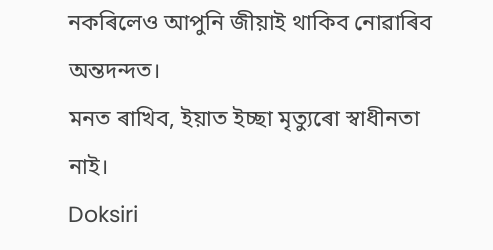নকৰিলেও আপুনি জীয়াই থাকিব নোৱাৰিব অন্তদন্দত।
মনত ৰাখিব, ইয়াত ইচ্ছা মৃত্যুৰো স্বাধীনতা নাই।
Doksiri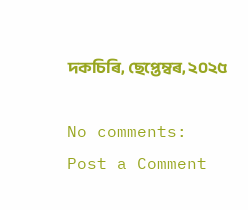দকচিৰি, ছেপ্তেম্বৰ, ২০২৫

No comments:
Post a Comment